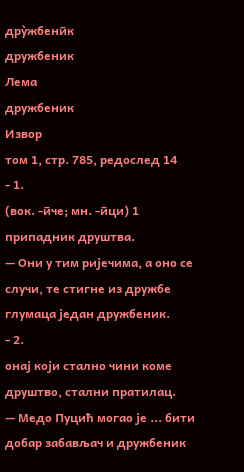дру̀жбенӣк
дружбеник
Лема
дружбеник
Извор
том 1, стр. 785, редослед 14
- 1.
(вок. -ӣче; мн. -ӣци) 1 припадник друштва.
— Они у тим ријечима, а оно се случи, те стигне из дружбе глумаца један дружбеник.
- 2.
онај који стално чини коме друштво, стални пратилац.
— Медо Пуцић могао је ... бити добар забављач и дружбеник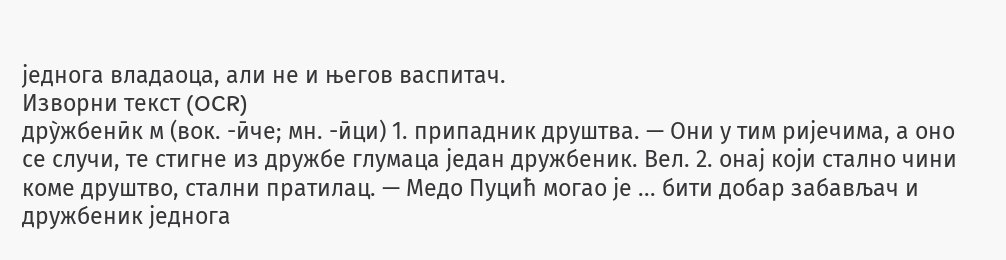једнога владаоца, али не и његов васпитач.
Изворни текст (OCR)
дру̀жбенӣк м (вок. -ӣче; мн. -ӣци) 1. припадник друштва. — Они у тим ријечима, а оно се случи, те стигне из дружбе глумаца један дружбеник. Вел. 2. онај који стално чини коме друштво, стални пратилац. — Медо Пуцић могао је ... бити добар забављач и дружбеник једнога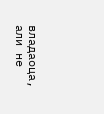владаоца, али не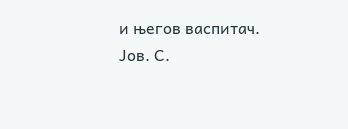и његов васпитач. Јов. С.